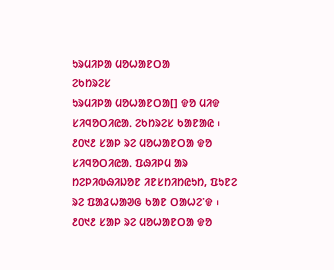ᱩᱨᱢᱤᱞᱟ ᱢᱚᱦᱟᱱᱛᱟ
ᱮᱠᱴᱨᱮᱥ
ᱩᱨᱢᱤᱞᱟ ᱢᱚᱦᱟᱱᱛᱟ[] ᱫᱚ ᱢᱤᱫ ᱥᱤᱧᱚᱛᱤᱭᱟᱹ ᱮᱠᱴᱨᱮᱥ ᱠᱟᱱᱟᱭ ᱾ ᱒᱐᱑᱒ ᱥᱟᱞ ᱨᱮ ᱢᱚᱦᱟᱱᱛᱟ ᱫᱚ ᱥᱤᱧᱚᱛᱤᱭᱟᱹ ᱯᱷᱤᱞᱢ ᱟᱨ ᱴᱮᱞᱤᱵᱷᱤᱡᱚᱱ ᱤᱱᱥᱴᱤᱴᱭᱩᱴ, ᱯᱩᱱᱮ ᱨᱮ ᱯᱟᱲᱦᱟᱣᱜ ᱠᱟᱱ ᱛᱟᱦᱮᱸᱫ ᱾ ᱒᱐᱑᱒ ᱥᱟᱞ ᱨᱮ ᱢᱚᱦᱟᱱᱛᱟ ᱫᱚ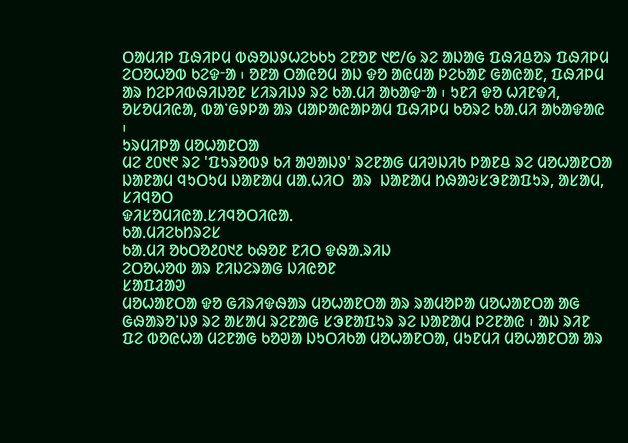ᱛᱟᱢᱤᱞ ᱯᱷᱤᱞᱢ ᱵᱷᱚᱡᱽᱦᱮᱠᱠᱩ ᱮᱱᱚᱱ ᱑᱘/᱙ ᱨᱮ ᱟᱡᱟᱜ ᱯᱷᱤᱪᱚᱨ ᱯᱷᱤᱞᱢ ᱮᱛᱚᱦᱚᱵ ᱠᱮᱫᱼᱟ ᱾ ᱚᱱᱟ ᱛᱟᱭᱚᱢ ᱟᱡ ᱫᱚ ᱟᱭᱢᱟ ᱞᱮᱠᱟᱱ ᱜᱟᱭᱟᱱ, ᱯᱷᱤᱞᱢ ᱟᱨ ᱴᱮᱞᱤᱵᱷᱤᱡᱚᱱ ᱥᱤᱨᱤᱡᱽ ᱨᱮ ᱠᱟ.ᱢᱤ ᱟᱠᱟᱫᱼᱟ ᱾ ᱩᱱᱤ ᱫᱚ ᱦᱤᱱᱫᱤ, ᱚᱥᱚᱢᱤᱭᱟ, ᱵᱟᱸᱜᱽᱞᱟ ᱟᱨ ᱢᱟᱞᱟᱭᱟᱞᱟᱢ ᱯᱷᱤᱞᱢ ᱠᱚᱨᱮ ᱠᱟᱹᱢᱤ ᱟᱠᱟᱫᱟᱭ ᱾
ᱩᱨᱢᱤᱞᱟ ᱢᱚᱦᱟᱱᱛᱟ
ᱢᱮ ᱒᱐᱑᱖ ᱨᱮ 'ᱯᱩᱨᱚᱵᱽ ᱠᱤ ᱟᱣᱟᱡᱽ' ᱨᱮᱱᱟᱜ ᱢᱤᱣᱡᱤᱠ ᱞᱟᱱᱪ ᱨᱮ ᱢᱚᱦᱟᱱᱛᱟ
ᱡᱟᱱᱟᱢ ᱧᱩᱛᱩᱢ ᱡᱟᱱᱟᱢ ᱢᱟᱹᱦᱤᱛ  ᱟᱨ  ᱡᱟᱱᱟᱢ ᱴᱷᱟᱶᱥᱳᱱᱟᱯᱩᱨ, ᱟᱥᱟᱢ, ᱥᱤᱧᱚᱛ
ᱫᱤᱥᱚᱢᱤᱭᱟᱹᱥᱤᱧᱚᱛᱤᱭᱟᱹ
ᱠᱟᱹᱢᱤᱮᱠᱴᱨᱮᱥ
ᱠᱟᱹᱢᱤ ᱚᱠᱛᱚ᱒᱐᱑᱒ ᱠᱷᱚᱱ ᱱᱤᱛ ᱫᱷᱟᱹᱨᱤᱡ
ᱮᱛᱚᱦᱚᱵ ᱟᱨ ᱱᱤᱡᱮᱨᱟᱜ ᱡᱤᱭᱚᱱ
ᱥᱟᱯᱲᱟᱣ
ᱢᱚᱦᱟᱱᱛᱟ ᱫᱚ ᱜᱤᱨᱤᱫᱷᱟᱨ ᱢᱚᱦᱟᱱᱛᱟ ᱟᱨ ᱨᱟᱢᱚᱞᱟ ᱢᱚᱦᱟᱱᱛᱟ ᱟᱜ ᱜᱷᱟᱨᱚᱸᱡᱽ ᱨᱮ ᱟᱥᱟᱢ ᱨᱮᱱᱟᱜ ᱥᱳᱱᱟᱯᱩᱨ ᱨᱮ ᱡᱟᱱᱟᱢ ᱞᱮᱱᱟᱭ ᱾ ᱟᱡ ᱨᱤᱱ ᱯᱮ ᱵᱚᱭᱦᱟ ᱢᱮᱱᱟᱜ ᱠᱚᱣᱟ ᱡᱩᱛᱤᱠᱟ ᱢᱚᱦᱟᱱᱛᱟ, ᱢᱩᱱᱢᱤ ᱢᱚᱦᱟᱱᱛᱟ ᱟᱨ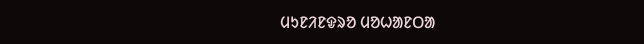ᱢᱩᱱᱤᱱᱫᱨᱚ ᱢᱚᱦᱟᱱᱛᱟ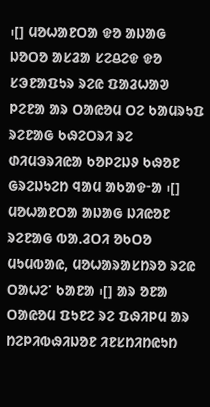᱾[] ᱢᱚᱦᱟᱱᱛᱟ ᱫᱚ ᱟᱡᱟᱜ ᱡᱚᱛᱚ ᱟᱥᱲᱟ ᱥᱮᱪᱮᱫ ᱫᱚ ᱥᱳᱱᱟᱯᱩᱨ ᱨᱮᱭ ᱯᱟᱲᱦᱟᱣ ᱞᱮᱱᱟ ᱟᱨ ᱛᱟᱭᱚᱢ ᱛᱮ ᱠᱟᱢᱨᱩᱯ ᱨᱮᱱᱟᱜ ᱠᱷᱮᱛᱨᱤ ᱨᱮ ᱰᱤᱢᱳᱨᱤᱭᱟ ᱠᱚᱞᱮᱡᱽ ᱠᱷᱚᱱ ᱜᱨᱮᱡᱩᱮᱴ ᱧᱟᱢ ᱟᱠᱟᱫᱼᱟ ᱾[] ᱢᱚᱦᱟᱱᱛᱟ ᱟᱡᱟᱜ ᱡᱤᱭᱚᱱ ᱨᱮᱱᱟᱜ ᱵᱟᱹᱲᱛᱤ ᱚᱠᱛᱚ ᱢᱩᱢᱵᱟᱭ, ᱢᱚᱦᱟᱨᱟᱥᱴᱨᱚ ᱨᱮᱭ ᱛᱟᱦᱮᱸ ᱠᱟᱱᱟ ᱾[] ᱟᱨ ᱚᱱᱟ ᱛᱟᱭᱚᱢ ᱯᱩᱱᱮ ᱨᱮ ᱯᱷᱤᱞᱢ ᱟᱨ ᱴᱮᱞᱤᱵᱷᱤᱡᱚᱱ ᱤᱱᱥᱴᱤᱴᱭᱩᱴ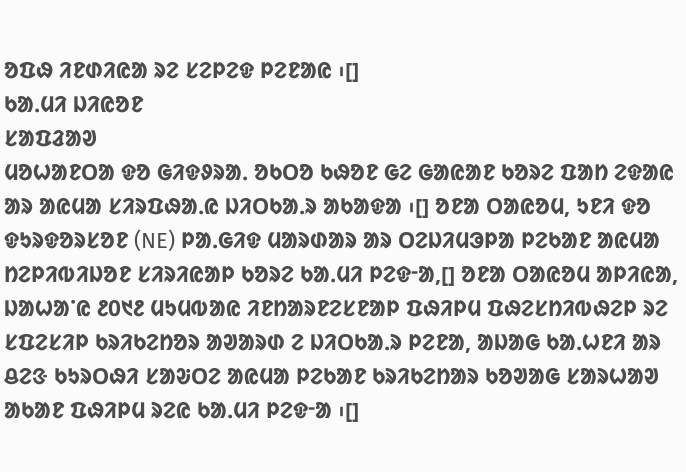ᱚᱯᱷ ᱤᱱᱰᱤᱭᱟ ᱨᱮ ᱥᱮᱞᱮᱫ ᱞᱮᱱᱟᱭ ᱾[]
ᱠᱟᱹᱢᱤ ᱡᱤᱭᱚᱱ
ᱥᱟᱯᱲᱟᱣ
ᱢᱚᱦᱟᱱᱛᱟ ᱫᱚ ᱜᱤᱫᱽᱨᱟᱹ ᱚᱠᱛᱚ ᱠᱷᱚᱱ ᱜᱮ ᱜᱟᱭᱟᱱ ᱠᱚᱨᱮ ᱯᱟᱴ ᱮᱫᱟᱭ ᱟᱨ ᱟᱭᱢᱟ ᱥᱤᱨᱯᱷᱟᱹᱭ ᱡᱤᱛᱠᱟᱹᱨ ᱟᱠᱟᱫᱟ ᱾[] ᱚᱱᱟ ᱛᱟᱭᱚᱢ, ᱩᱱᱤ ᱫᱚ ᱫᱩᱨᱫᱚᱨᱥᱚᱱ (NE) ᱞᱟᱹᱜᱤᱫ ᱢᱟᱨᱰᱟᱨ ᱟᱨ ᱛᱮᱡᱤᱢᱳᱞᱟ ᱞᱮᱠᱟᱱ ᱟᱭᱢᱟ ᱴᱮᱞᱤᱵᱤᱡᱚᱱ ᱥᱤᱨᱤᱭᱟᱞ ᱠᱚᱨᱮ ᱠᱟᱹᱢᱤ ᱞᱮᱫᱼᱟ,[] ᱚᱱᱟ ᱛᱟᱭᱚᱢ ᱟᱞᱤᱭᱟ, ᱡᱟᱦᱟᱸᱭ ᱒᱐᱑᱒ ᱢᱩᱢᱵᱟᱭ ᱤᱱᱴᱟᱨᱱᱮᱥᱱᱟᱞ ᱯᱷᱤᱞᱢ ᱯᱷᱮᱥᱴᱤᱵᱷᱮᱞ ᱨᱮ ᱥᱯᱮᱥᱤᱞ ᱠᱨᱤᱠᱮᱴᱚᱨ ᱟᱣᱟᱨᱰ ᱮ ᱡᱤᱛᱠᱟᱹᱨ ᱞᱮᱱᱟ, ᱟᱡᱟᱜ ᱠᱟᱹᱦᱱᱤ ᱟᱨ ᱪᱮᱝ ᱠᱩᱨᱛᱷᱤ ᱥᱟᱶᱛᱮ ᱟᱭᱢᱟ ᱞᱮᱠᱟᱱ ᱠᱨᱤᱠᱮᱴᱟᱨ ᱠᱚᱣᱟᱜ ᱥᱟᱨᱦᱟᱣ ᱟᱠᱟᱱ ᱯᱷᱤᱞᱢ ᱨᱮᱭ ᱠᱟᱹᱢᱤ ᱞᱮᱫᱼᱟ ᱾[]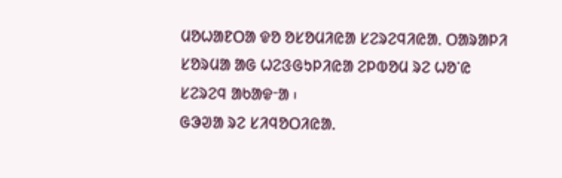ᱢᱚᱦᱟᱱᱛᱟ ᱫᱚ ᱚᱥᱚᱢᱤᱭᱟ ᱥᱮᱨᱮᱧᱤᱭᱟᱹ ᱛᱟᱨᱟᱞᱤ ᱥᱚᱨᱢᱟ ᱟᱜ ᱦᱮᱝᱜᱩᱞᱤᱭᱟ ᱮᱞᱵᱚᱢ ᱨᱮ ᱦᱚᱸᱭ ᱥᱮᱨᱮᱧ ᱟᱠᱟᱫᱼᱟ ᱾
ᱜᱳᱣᱟ ᱨᱮ ᱥᱤᱧᱚᱛᱤᱭᱟᱹ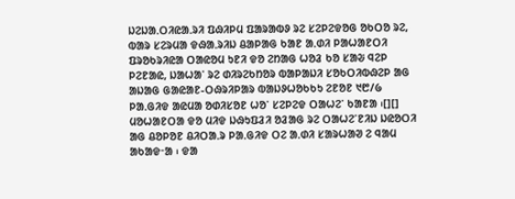ᱡᱮᱡᱟᱹᱛᱤᱭᱟᱹᱨᱤ ᱯᱷᱤᱞᱢ ᱯᱟᱨᱟᱵᱽ ᱨᱮ ᱥᱮᱞᱮᱫᱚᱜ ᱚᱠᱛᱚ ᱨᱮ, ᱵᱟᱨ ᱥᱮᱨᱢᱟ ᱫᱷᱟᱹᱨᱤᱡ ᱪᱟᱞᱟᱜ ᱠᱟᱱ ᱟᱹᱰᱤ ᱞᱟᱦᱟᱱᱛᱤ ᱯᱨᱚᱠᱨᱤᱭᱟ ᱛᱟᱭᱚᱢ ᱩᱱᱤ ᱫᱚ ᱮᱴᱟᱜ ᱦᱚᱲ ᱠᱚ ᱥᱟᱶ ᱧᱮᱞ ᱞᱮᱱᱟᱭ, ᱡᱟᱦᱟᱸ ᱨᱮ ᱰᱤᱨᱮᱠᱴᱚᱨ ᱵᱟᱞᱟᱡᱤ ᱥᱚᱠᱛᱤᱵᱷᱮᱞ ᱟᱜ ᱟᱡᱟᱜ ᱜᱟᱭᱟᱱ-ᱛᱷᱨᱤᱞᱟᱨ ᱵᱟᱡᱽᱦᱚᱠᱠᱩ ᱮᱱᱚᱱ ᱑᱘/᱙ ᱞᱟᱹᱜᱤᱫ ᱟᱭᱢᱟ ᱚᱰᱤᱥᱚᱱ ᱦᱚᱸ ᱥᱮᱞᱮᱫ ᱛᱟᱦᱮᱸ ᱠᱟᱱᱟ ᱾[][] ᱢᱚᱦᱟᱱᱛᱟ ᱫᱚ ᱢᱤᱫ ᱡᱷᱩᱯᱲᱤ ᱚᱲᱟᱜ ᱨᱮ ᱛᱟᱦᱮᱸᱱᱤᱡ ᱡᱭᱚᱛᱤ ᱟᱜ ᱪᱚᱞᱚᱱ ᱪᱤᱛᱟᱹᱨ ᱞᱟᱹᱜᱤᱫ ᱛᱮ ᱟᱹᱰᱤ ᱥᱟᱨᱦᱟᱣ ᱮ ᱧᱟᱢ ᱟᱠᱟᱫᱼᱟ ᱾ ᱫᱟ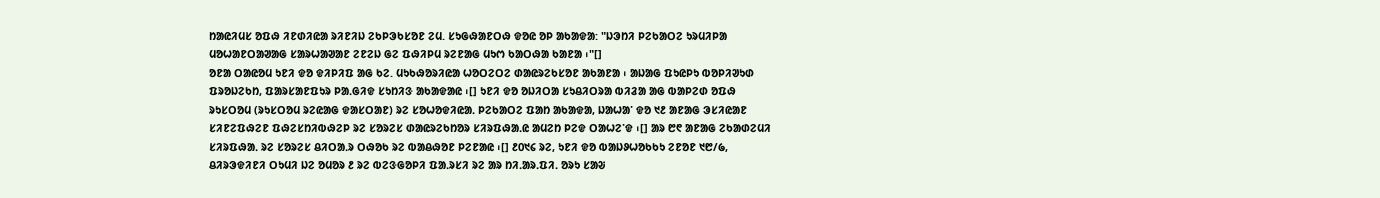ᱴᱟᱭᱤᱢᱥ ᱚᱯᱷ ᱤᱱᱰᱤᱭᱟ ᱨᱤᱱᱤᱡ ᱮᱠᱞᱳᱠᱥᱚᱱ ᱮᱢ. ᱥᱩᱜᱷᱟᱱᱛᱷ ᱫᱚᱭ ᱚᱞ ᱟᱠᱟᱫᱟ: "ᱡᱳᱴᱤ ᱞᱮᱠᱟᱛᱮ ᱩᱨᱢᱤᱞᱟ ᱢᱚᱦᱟᱱᱛᱟᱣᱟᱜ ᱥᱟᱨᱦᱟᱣᱟᱱ ᱮᱱᱮᱡ ᱜᱮ ᱯᱷᱤᱞᱢ ᱨᱮᱱᱟᱜ ᱢᱩᱬ ᱠᱟᱛᱷᱟ ᱠᱟᱱᱟ ᱾"[]
ᱚᱱᱟ ᱛᱟᱭᱚᱢ ᱩᱱᱤ ᱫᱚ ᱫᱤᱞᱤᱯ ᱟᱜ ᱠᱮ. ᱢᱩᱠᱷᱚᱨᱤᱭᱟ ᱦᱚᱛᱮᱛᱮ ᱰᱟᱭᱨᱮᱠᱥᱚᱱ ᱟᱠᱟᱱᱟ ᱾ ᱟᱡᱟᱜ ᱯᱩᱭᱞᱩ ᱵᱚᱞᱤᱣᱩᱰ ᱯᱨᱚᱡᱮᱠᱴ, ᱯᱟᱨᱥᱟᱱᱯᱩᱨ ᱞᱟᱹᱜᱤᱫ ᱥᱩᱴᱤᱝ ᱟᱠᱟᱫᱟᱭ ᱾[] ᱩᱱᱤ ᱫᱚ ᱚᱡᱤᱛᱟ ᱥᱩᱪᱤᱛᱨᱟ ᱵᱤᱲᱟ ᱟᱜ ᱵᱟᱞᱮᱰ ᱚᱯᱷ ᱨᱩᱥᱛᱚᱢ (ᱨᱩᱥᱛᱚᱢ ᱨᱮᱭᱟᱜ ᱫᱟᱥᱛᱟᱱ) ᱨᱮ ᱥᱚᱦᱚᱫᱤᱭᱟᱹ ᱞᱮᱠᱟᱛᱮ ᱯᱟᱴ ᱟᱠᱟᱫᱟ, ᱡᱟᱦᱟᱸ ᱫᱚ ᱑᱒ ᱟᱱᱟᱜ ᱳᱥᱤᱭᱟᱱ ᱥᱤᱱᱮᱯᱷᱮᱱ ᱯᱷᱮᱥᱴᱤᱵᱷᱮᱞ ᱨᱮ ᱥᱚᱨᱮᱥ ᱰᱟᱭᱨᱮᱠᱴᱚᱨ ᱥᱤᱨᱯᱷᱟᱹᱭ ᱟᱢᱮᱴ ᱞᱮᱫ ᱛᱟᱦᱮᱸᱫ ᱾[] ᱟᱨ ᱘᱖ ᱟᱱᱟᱜ ᱮᱠᱟᱰᱮᱢᱤ ᱥᱤᱨᱯᱷᱟᱹ ᱨᱮ ᱥᱚᱨᱮᱥ ᱪᱤᱛᱟᱹᱨ ᱛᱷᱚᱠ ᱨᱮ ᱵᱟᱪᱷᱚᱱ ᱞᱮᱱᱟᱭ ᱾[] ᱒᱐᱑᱔ ᱨᱮ, ᱩᱱᱤ ᱫᱚ ᱵᱟᱡᱽᱦᱚᱠᱠᱩ ᱮᱱᱚᱱ ᱑᱘/᱙, ᱪᱤᱨᱳᱫᱤᱱᱤ ᱛᱩᱢᱤ ᱡᱮ ᱚᱢᱚᱨ ᱒ ᱨᱮ ᱵᱮᱝᱜᱚᱞᱤ ᱯᱟᱹᱨᱥᱤ ᱨᱮ ᱟᱨ ᱴᱤᱹᱟᱨᱹᱯᱤᱹ ᱚᱨᱩ ᱥᱟᱶ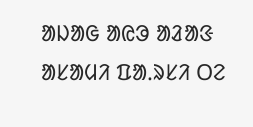ᱟᱡᱟᱜ ᱟᱭᱳ ᱟᱲᱟᱝ ᱟᱥᱟᱢᱤ ᱯᱟᱹᱨᱥᱤ ᱛᱮ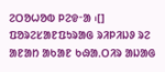ᱮᱛᱚᱦᱚᱵ ᱞᱮᱫᱼᱟ ᱾[] ᱯᱚᱨᱮᱥᱟᱱᱯᱩᱨᱟᱜ ᱨᱤᱞᱤᱡᱽ ᱨᱮ ᱟᱱᱟᱴ ᱟᱠᱟᱱ ᱠᱷᱟᱹᱛᱤᱨ ᱟᱡᱟᱜ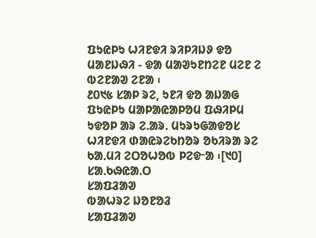ᱯᱩᱭᱞᱩ ᱦᱤᱱᱫᱤ ᱨᱤᱞᱤᱡᱽ ᱫᱚ ᱢᱟᱱᱡᱷᱤ - ᱫᱟ ᱢᱟᱣᱩᱱᱴᱮᱱ ᱢᱮᱱ ᱮ ᱵᱮᱱᱟᱣ ᱮᱱᱟ ᱾
᱒᱐᱑᱕ ᱥᱟᱞ ᱨᱮ, ᱩᱱᱤ ᱫᱚ ᱟᱡᱟᱜ ᱯᱩᱭᱞᱩ ᱢᱟᱞᱟᱭᱟᱞᱚᱢ ᱯᱷᱤᱞᱢ ᱩᱫᱚᱞ ᱟᱨ ᱮ.ᱟᱨ. ᱢᱩᱨᱩᱜᱟᱫᱚᱥ ᱦᱤᱱᱫᱤ ᱰᱟᱭᱨᱮᱠᱴᱚᱨ ᱚᱠᱤᱨᱟ ᱨᱮ ᱠᱟᱹᱢᱤ ᱮᱛᱚᱦᱚᱵ ᱞᱮᱫᱼᱟ ᱾[᱑᱐]
ᱥᱟᱹᱠᱷᱭᱟᱹᱛ
ᱥᱟᱯᱲᱟᱣ
ᱵᱟᱦᱨᱮ ᱡᱚᱱᱚᱲ
ᱥᱟᱯᱲᱟᱣ